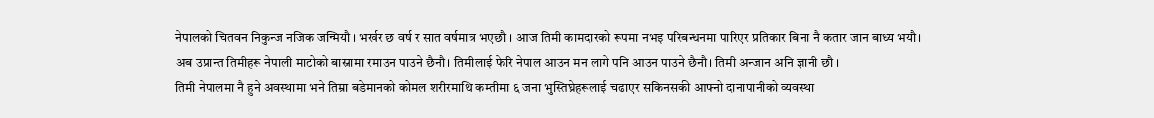नेपालको चितवन निकुन्ज नजिक जन्मियौ । भर्खर छ वर्ष र सात वर्षमात्र भएछौ । आज तिमी कामदारको रूपमा नभइ परिबन्धनमा पारिएर प्रतिकार बिना नै कतार जान बाध्य भयौ।
अब उप्रान्त तिमीहरू नेपाली माटोको बास्नामा रमाउन पाउने छैनौ। तिमीलाई फेरि नेपाल आउन मन लागे पनि आउन पाउने छैनौ। तिमी अन्जान अनि ज्ञानी छौ ।
तिमी नेपालमा नै हुने अवस्थामा भने तिम्रा बडेमानको कोमल शरीरमाथि कम्तीमा ६ जना भुस्तिघ्रेहरूलाई चढाएर सकिनसकी आफ्नो दानापानीको व्यवस्था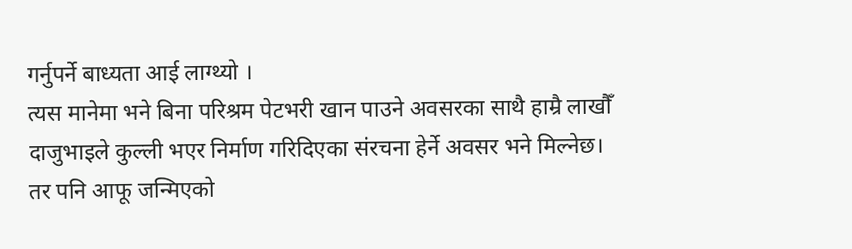गर्नुपर्ने बाध्यता आई लाग्थ्यो ।
त्यस मानेमा भने बिना परिश्रम पेटभरी खान पाउने अवसरका साथै हाम्रै लाखौँ दाजुभाइले कुल्ली भएर निर्माण गरिदिएका संरचना हेर्ने अवसर भने मिल्नेछ।
तर पनि आफू जन्मिएको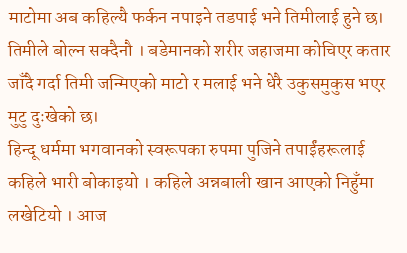माटोमा अब कहिल्यै फर्कन नपाइने तडपाई भने तिमीलाई हुने छ। तिमीले बोल्न सक्दैनौ । बडेमानको शरीर जहाजमा कोचिएर कतार जाँदै गर्दा तिमी जन्मिएको माटो र मलाई भने धेरै उकुसमुकुस भएर मुटु दुःखेको छ।
हिन्दू धर्ममा भगवानको स्वरूपका रुपमा पुजिने तपाईंहरूलाई कहिले भारी बोकाइयो । कहिले अन्नबाली खान आएको निहुँमा लखेटियो । आज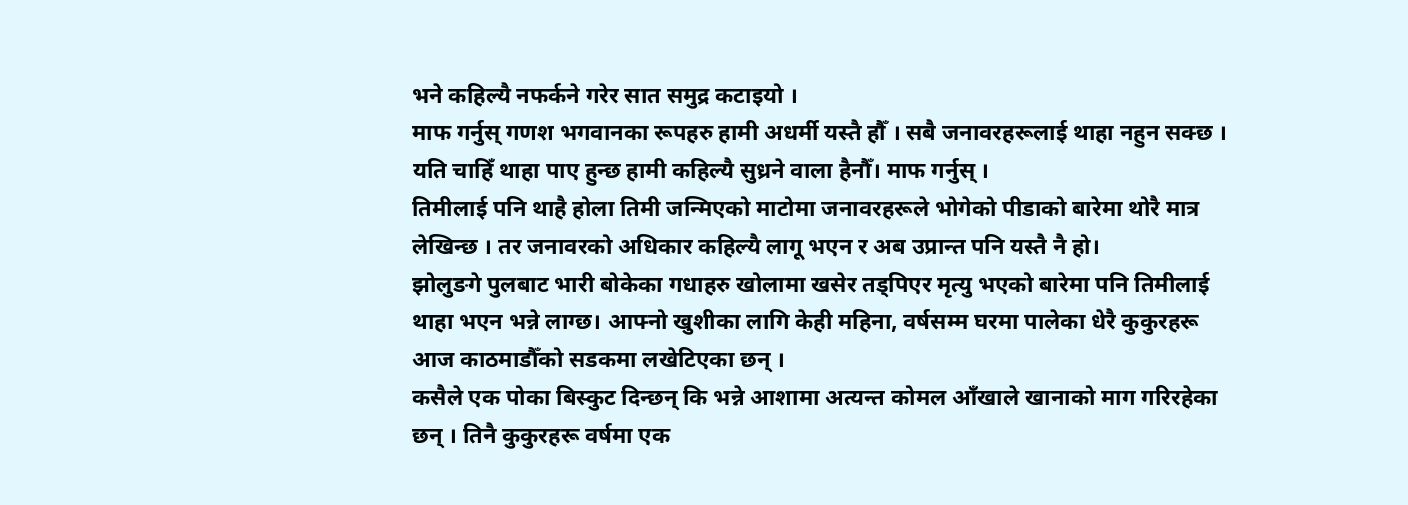भने कहिल्यै नफर्कने गरेर सात समुद्र कटाइयो ।
माफ गर्नुस् गणश भगवानका रूपहरु हामी अधर्मी यस्तै हौँ । सबै जनावरहरूलाई थाहा नहुन सक्छ । यति चाहिँ थाहा पाए हुन्छ हामी कहिल्यै सुध्रने वाला हैनौँ। माफ गर्नुस् ।
तिमीलाई पनि थाहै होला तिमी जन्मिएको माटोमा जनावरहरूले भोगेको पीडाको बारेमा थोरै मात्र लेखिन्छ । तर जनावरको अधिकार कहिल्यै लागू भएन र अब उप्रान्त पनि यस्तै नै हो।
झोलुङगे पुलबाट भारी बोकेका गधाहरु खोलामा खसेर तड्पिएर मृत्यु भएको बारेमा पनि तिमीलाई थाहा भएन भन्ने लाग्छ। आफ्नो खुशीका लागि केही महिना, वर्षसम्म घरमा पालेका धेरै कुकुरहरू आज काठमाडौँको सडकमा लखेटिएका छन् ।
कसैले एक पोका बिस्कुट दिन्छन् कि भन्ने आशामा अत्यन्त कोमल आँखाले खानाको माग गरिरहेका छन् । तिनै कुकुरहरू वर्षमा एक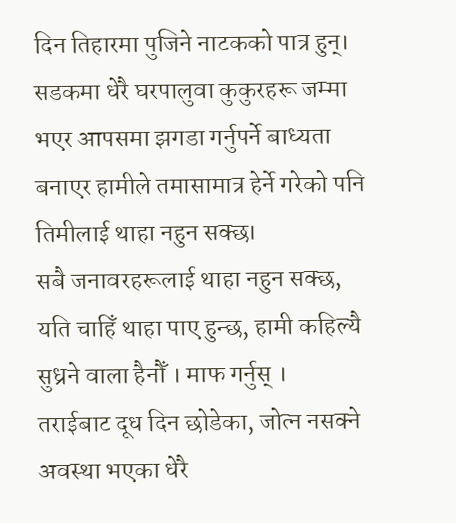दिन तिहारमा पुजिने नाटकको पात्र हुन्। सडकमा धेरै घरपालुवा कुकुरहरू जम्मा भएर आपसमा झगडा गर्नुपर्ने बाध्यता बनाएर हामीले तमासामात्र हेर्ने गरेको पनि तिमीलाई थाहा नहुन सक्छ।
सबै जनावरहरूलाई थाहा नहुन सक्छ, यति चाहिँ थाहा पाए हुन्छ, हामी कहिल्यै सुध्रने वाला हैनौँ । माफ गर्नुस् ।
तराईबाट दूध दिन छोडेका, जोत्न नसक्ने अवस्था भएका धेरै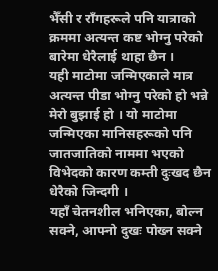भैँसी र राँगहरूले पनि यात्राको क्रममा अत्यन्त कष्ट भोग्नु परेको बारेमा धेरैलाई थाहा छैन ।
यही माटोमा जन्मिएकाले मात्र अत्यन्त पीडा भोग्नु परेको हो भन्ने मेरो बुझाई हो । यो माटोमा जन्मिएका मानिसहरूको पनि जातजातिको नाममा भएको विभेदको कारण कम्ती दुःखद छैन धेरैको जिन्दगी ।
यहाँ चेतनशील भनिएका, बोल्न सक्ने, आफ्नो दुखः पोख्न सक्ने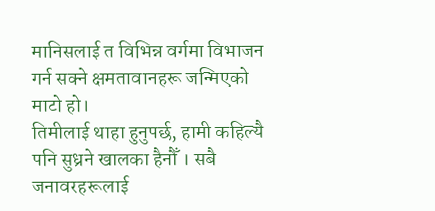मानिसलाई त विभिन्न वर्गमा विभाजन गर्न सक्ने क्षमतावानहरू जन्मिएको माटो हो।
तिमीलाई थाहा हुनुपर्छ, हामी कहिल्यै पनि सुध्रने खालका हैनौँ । सबै जनावरहरूलाई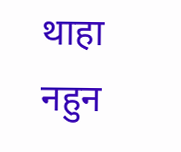थाहा नहुन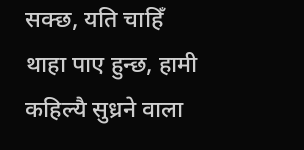सक्छ, यति चाहिँ थाहा पाए हुन्छ, हामी कहिल्यै सुध्रने वाला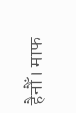हैनौँ। माफ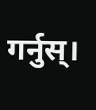गर्नुस्।